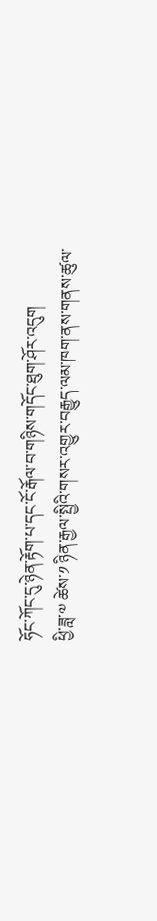ཧོང་ཀོང་དུ་ཉེན་རྟོག་པ་དང་ངོ་རྒོལ་བ་གཉིས་གདོང་ཐུག་ཤོར་འདུག
ཕྱི་ཟླ་༧ ཚེས་༡ ཉིན་རྒྱལ་སྤྱིའི་གསར་འགྱུར་བརྒྱུད་ལམ་ཁག་ནས་གནས་ཚུལ་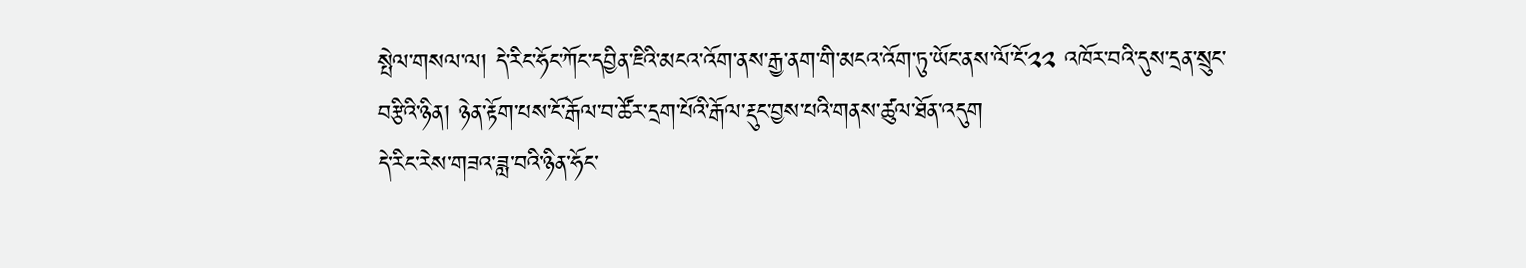སྤེལ་གསལ་ལ། དེ་རིང་ཧོང་ཀོང་དབྱིན་ཇིའི་མངའ་འོག་ནས་རྒྱ་ནག་གི་མངའ་འོག་ཏུ་ཡོང་ནས་ལོ་ངོ་༢༢ འཁོར་བའི་དུས་དྲན་སྲུང་བརྩིའི་ཉིན། ཉེན་རྟོག་པས་ངོ་རྒོལ་བ་ཚོར་དྲག་པོའི་རྒོལ་རྡུང་བྱས་པའི་གནས་ཚུལ་ཐོན་འདུག
དེ་རིང་རེས་གཟའ་ཟླ་བའི་ཉིན་ཧོང་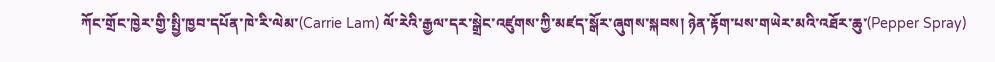ཀོང་གྲོང་ཁྱེར་གྱི་སྤྱི་ཁྱབ་དཔོན་ཁེ་རི་ལེམ་(Carrie Lam) ལོ་རེའི་རྒྱལ་དར་སྒྲེང་འཛུགས་ཀྱི་མཛད་སྒོར་ཞུགས་སྐབས། ཉེན་རྟོག་པས་གཡེར་མའི་འཐོར་ཆུ་(Pepper Spray)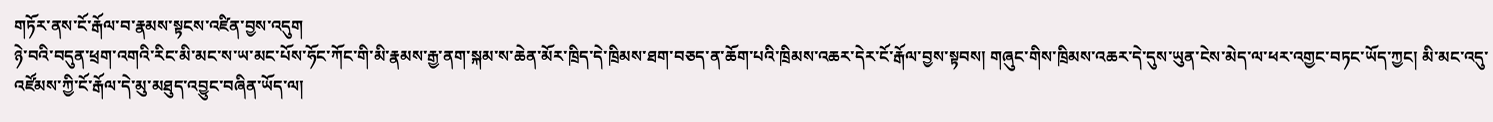གཏོར་ནས་ངོ་རྒོལ་བ་རྣམས་སྟངས་འཛིན་བྱས་འདུག
ཉེ་བའི་བདུན་ཕྲག་འགའི་རིང་མི་མང་ས་ཡ་མང་པོས་ཧོང་ཀོང་གི་མི་རྣམས་རྒྱ་ནག་སྐམ་ས་ཆེན་མོར་ཁྲིད་དེ་ཁྲིམས་ཐག་བཅད་ན་ཆོག་པའི་ཁྲིམས་འཆར་དེར་ངོ་རྒོལ་བྱས་སྟབས། གཞུང་གིས་ཁྲིམས་འཆར་དེ་དུས་ཡུན་ངེས་མེད་ལ་ཕར་འགྱང་བཏང་ཡོད་ཀྱང། མི་མང་འདུ་འཛོམས་ཀྱི་ངོ་རྒོལ་དེ་མུ་མཐུད་འབྱུང་བཞིན་ཡོད་ལ།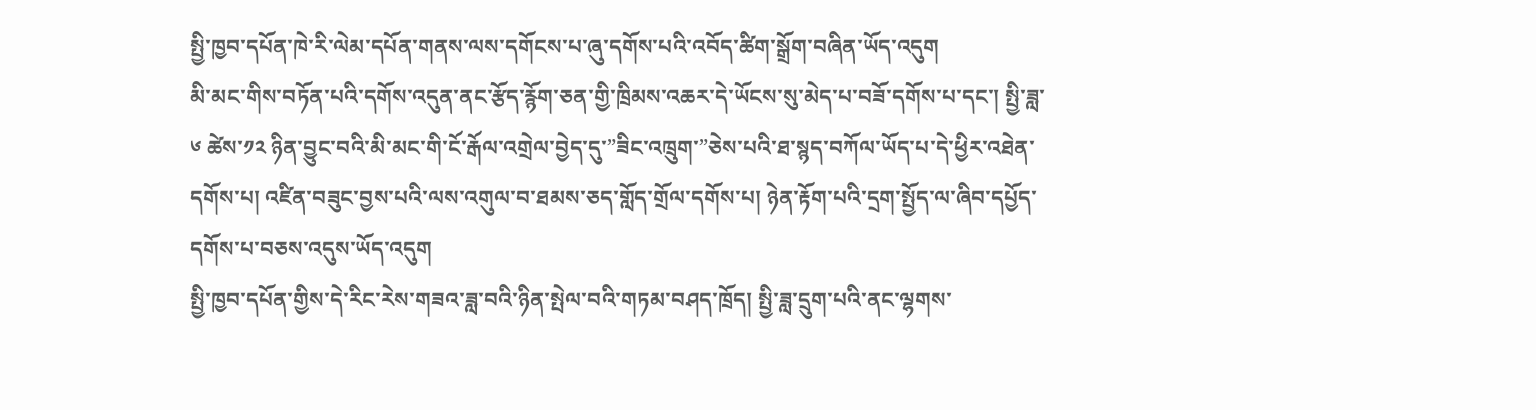སྤྱི་ཁྱབ་དཔོན་ཁེ་རི་ལེམ་དཔོན་གནས་ལས་དགོངས་པ་ཞུ་དགོས་པའི་འབོད་ཚིག་སྒྲོག་བཞིན་ཡོད་འདུག
མི་མང་གིས་བཏོན་པའི་དགོས་འདུན་ནང་རྩོད་རྙོག་ཅན་གྱི་ཁྲིམས་འཆར་དེ་ཡོངས་སུ་མེད་པ་བཟོ་དགོས་པ་དང་། སྤྱི་ཟླ་༦ ཚེས་༡༢ ཉིན་བྱུང་བའི་མི་མང་གི་ངོ་རྒོལ་འགྲེལ་བྱེད་དུ་”ཟིང་འཁྲུག་”ཅེས་པའི་ཐ་སྙད་བཀོལ་ཡོད་པ་དེ་ཕྱིར་འཐེན་དགོས་པ། འཛིན་བཟུང་བྱས་པའི་ལས་འགུལ་བ་ཐམས་ཅད་གློད་གྲོལ་དགོས་པ། ཉེན་རྟོག་པའི་དྲག་སྤྱོད་ལ་ཞིབ་དཔྱོད་དགོས་པ་བཅས་འདུས་ཡོད་འདུག
སྤྱི་ཁྱབ་དཔོན་གྱིས་དེ་རིང་རེས་གཟའ་ཟླ་བའི་ཉིན་སྤེལ་བའི་གཏམ་བཤད་ཁྲོད། སྤྱི་ཟླ་དྲུག་པའི་ནང་ལྷགས་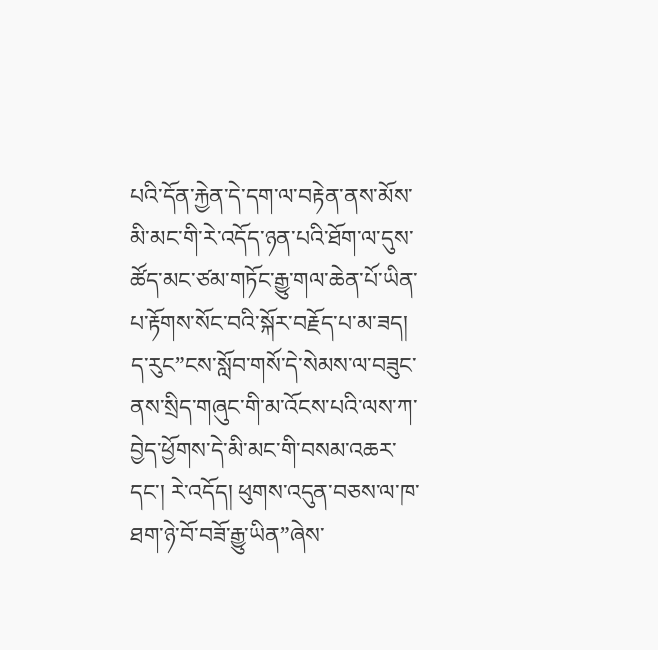པའི་དོན་རྐྱེན་དེ་དག་ལ་བརྟེན་ནས་མོས་མི་མང་གི་རེ་འདོད་ཉན་པའི་ཐོག་ལ་དུས་ཚོད་མང་ཙམ་གཏོང་རྒྱུ་གལ་ཆེན་པོ་ཡིན་པ་རྟོགས་སོང་བའི་སྐོར་བརྗོད་པ་མ་ཟད། ད་རུང”ངས་སློབ་གསོ་དེ་སེམས་ལ་བཟུང་ནས་སྲིད་གཞུང་གི་མ་འོངས་པའི་ལས་ཀ་བྱེད་ཕྱོགས་དེ་མི་མང་གི་བསམ་འཆར་དང་། རེ་འདོད། ཕུགས་འདུན་བཅས་ལ་ཁ་ཐག་ཉེ་བོ་བཟོ་རྒྱུ་ཡིན”ཞེས་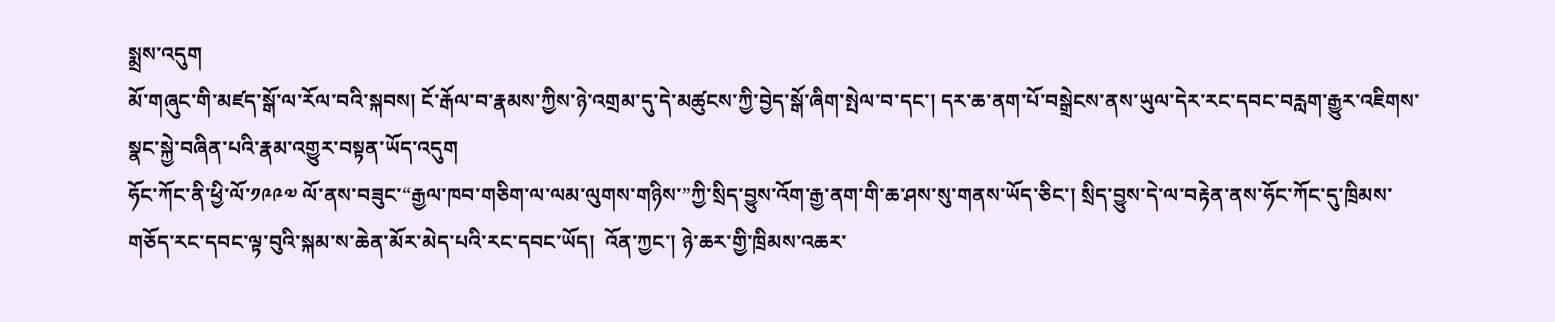སྨྲས་འདུག
མོ་གཞུང་གི་མཛད་སྒོ་ལ་རོལ་བའི་སྐབས། ངོ་རྒོལ་བ་རྣམས་ཀྱིས་ཉེ་འགྲམ་དུ་དེ་མཚུངས་ཀྱི་བྱེད་སྒོ་ཞིག་སྤེལ་བ་དང་། དར་ཆ་ནག་པོ་བསྒྲེངས་ནས་ཡུལ་དེར་རང་དབང་བརླག་རྒྱུར་འཇིགས་སྣང་སྐྱེ་བཞིན་པའི་རྣམ་འགྱུར་བསྟན་ཡོད་འདུག
ཧོང་ཀོང་ནི་ཕྱི་ལོ་༡༩༩༧ ལོ་ནས་བཟུང་“རྒྱལ་ཁབ་གཅིག་ལ་ལམ་ལུགས་གཉིས་”ཀྱི་སྲིད་བྱུས་འོག་རྒྱ་ནག་གི་ཆ་ཤས་སུ་གནས་ཡོད་ཅིང་། སྲིད་བྱུས་དེ་ལ་བརྟེན་ནས་ཧོང་ཀོང་དུ་ཁྲིམས་གཅོད་རང་དབང་ལྟ་བུའི་སྐམ་ས་ཆེན་མོར་མེད་པའི་རང་དབང་ཡོད།  འོན་ཀྱང་། ཉེ་ཆར་གྱི་ཁྲིམས་འཆར་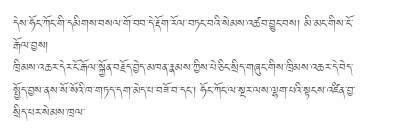དེས་ཧོང་ཀོང་གི་དམིགས་བསལ་གོ་བབ་དེ་རྡོག་རོལ་བཏང་བའི་སེམས་འཚབ་བྱུང་བས། མི་མང་གིས་ངོ་རྒོལ་བྱས།
ཁྲིམས་འཆར་དེར་ངོ་རྒོལ་སྐྱོན་བརྗོད་བྱེད་མཁན་རྣམས་ཀྱིས་པེ་ཅིང་སྲིད་གཞུང་གིས་ཁྲིམས་འཆར་དེ་བེད་སྤྱོད་བྱས་ནས་སོ་སོའི་ཁ་གཏད་དག་མེད་པ་བཟོ་བ་དང་། ཧོང་ཀོང་ལ་སྔར་ལས་ལྷག་པའི་སྟངས་འཛིན་བྱ་སྲིད་པར་སེམས་ཁྲལ་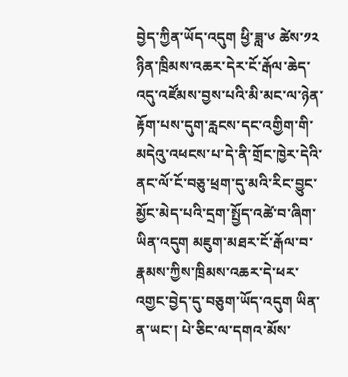བྱེད་ཀྱིན་ཡོད་འདུག ཕྱི་ཟླ་༦ ཚེས་༡༢ ཉིན་ཁྲིམས་འཆར་དེར་ངོ་རྒོལ་ཆེད་འདུ་འཛོམས་བྱས་པའི་མི་མང་ལ་ཉེན་རྟོག་པས་དུག་རླངས་དང་འགྱིག་གི་མདེའུ་འཕངས་པ་དེ་ནི་གྲོང་ཁྱེར་དེའི་ནང་ལོ་ངོ་བཅུ་ཕྲག་དུ་མའི་རིང་བྱུང་མྱོང་མེད་པའི་དྲག་སྤྱོད་འཚེ་བ་ཞིག་ཡིན་འདུག མཇུག་མཐར་ངོ་རྒོལ་བ་རྣམས་ཀྱིས་ཁྲིམས་འཆར་དེ་ཕར་འགྱང་བྱེད་དུ་བཅུག་ཡོད་འདུག ཡིན་ན་ཡང་། པེ་ཅིང་ལ་དགའ་མོས་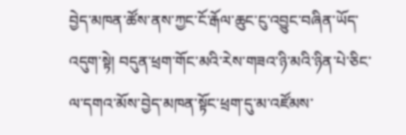བྱེད་མཁན་ཚོས་ནས་ཀྱང་ངོ་རྒོལ་ཆུང་ངུ་འབྱུང་བཞིན་ཡོད་འདུག་སྟེ། བདུན་ཕྲག་གོང་མའི་རེས་གཟའ་ཉི་མའི་ཉིན་པེ་ཅིང་ལ་དགའ་མོས་བྱེད་མཁན་སྟོང་ཕྲག་དུ་མ་འཛོམས་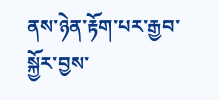ནས་ཉེན་རྟོག་པར་རྒྱབ་སྐྱོར་བྱས་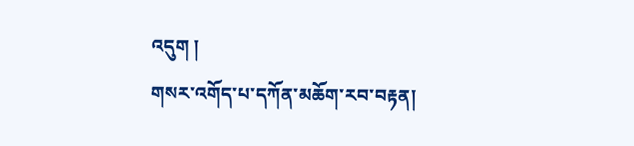འདུག །
གསར་འགོད་པ་དཀོན་མཆོག་རབ་བརྟན།